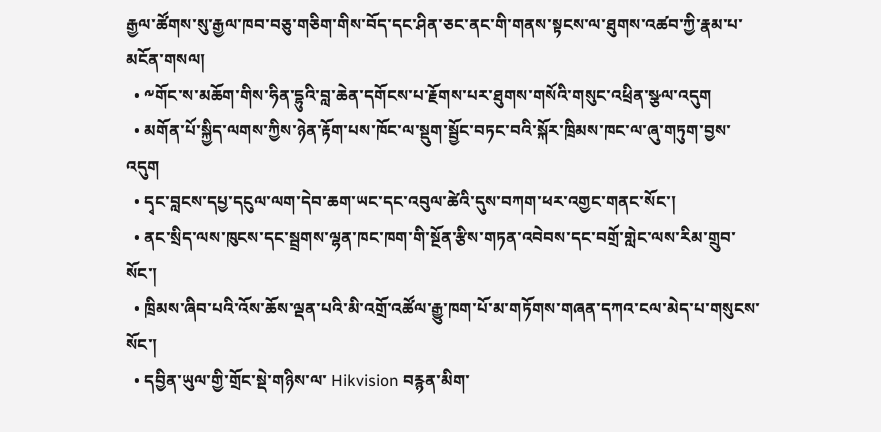རྒྱལ་ཚོགས་སུ་རྒྱལ་ཁབ་བཅུ་གཅིག་གིས་བོད་དང་ཤིན་ཅང་ནང་གི་གནས་སྟངས་ལ་ཐུགས་འཚབ་ཀྱི་རྣམ་པ་མངོན་གསལ།
  • ༸གོང་ས་མཆོག་གིས་ཧིན་དྷུའི་བླ་ཆེན་དགོངས་པ་རྗོགས་པར་ཐུགས་གསོའི་གསུང་འཕྲིན་སྩལ་འདུག
  • མགོན་པོ་སྐྱིད་ལགས་ཀྱིས་ཉེན་རྟོག་པས་ཁོང་ལ་སྡུག་སྦྱོང་བཏང་བའི་སྐོར་ཁྲིམས་ཁང་ལ་ཞུ་གཏུག་བྱས་འདུག
  • དྭང་བླངས་དཔྱ་དངུལ་ལག་དེབ་ཆག་ཡང་དང་འབུལ་ཚེའི་དུས་བཀག་ཕར་འགྱང་གནང་སོང་།
  • ནང་སྲིད་ལས་ཁུངས་དང་སྦྲགས་ལྷན་ཁང་ཁག་གི་སྔོན་རྩིས་གཏན་འབེབས་དང་བགྲོ་གླེང་ལས་རིམ་གྲུབ་སོང་།
  • ཁྲིམས་ཞིབ་པའི་འོས་ཆོས་ལྡན་པའི་མི་འགྲོ་འཚོལ་རྒྱུ་ཁག་པོ་མ་གཏོགས་གཞན་དཀའ་ངལ་མེད་པ་གསུངས་སོང་།
  • དབྱིན་ཡུལ་གྱི་གྲོང་སྡེ་གཉིས་ལ་ Hikvision བརྙན་མིག་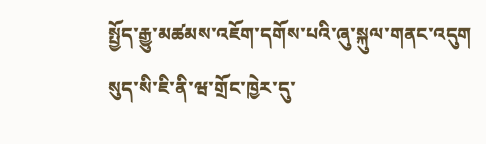སྤྱོད་རྒྱུ་མཚམས་འཇོག་དགོས་པའི་ཞུ་སྐུལ་གནང་འདུག
སུད་སི་ཇི་ནི་ཝ་གྲོང་ཁྱེར་དུ་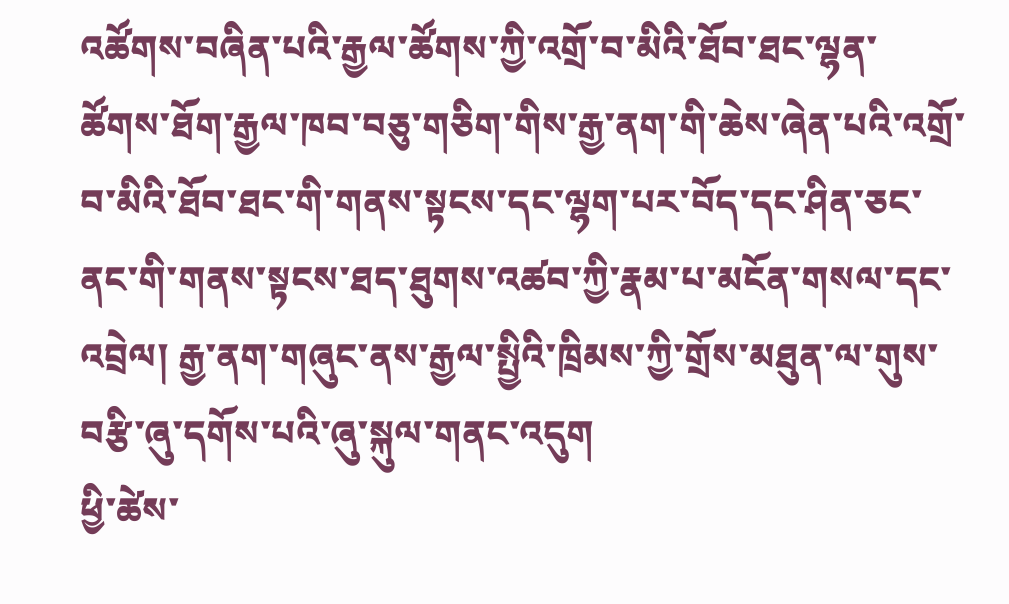འཚོགས་བཞིན་པའི་རྒྱལ་ཚོགས་ཀྱི་འགྲོ་བ་མིའི་ཐོབ་ཐང་ལྷན་ཚོགས་ཐོག་རྒྱལ་ཁབ་བཅུ་གཅིག་གིས་རྒྱ་ནག་གི་ཆེས་ཞེན་པའི་འགྲོ་བ་མིའི་ཐོབ་ཐང་གི་གནས་སྟངས་དང་ལྷག་པར་བོད་དང་ཤིན་ཅང་ནང་གི་གནས་སྟངས་ཐད་ཐུགས་འཚབ་ཀྱི་རྣམ་པ་མངོན་གསལ་དང་འབྲེལ། རྒྱ་ནག་གཞུང་ནས་རྒྱལ་སྤྱིའི་ཁྲིམས་ཀྱི་གྲོས་མཐུན་ལ་གུས་བརྩི་ཞུ་དགོས་པའི་ཞུ་སྐུལ་གནང་འདུག
ཕྱི་ཚེས་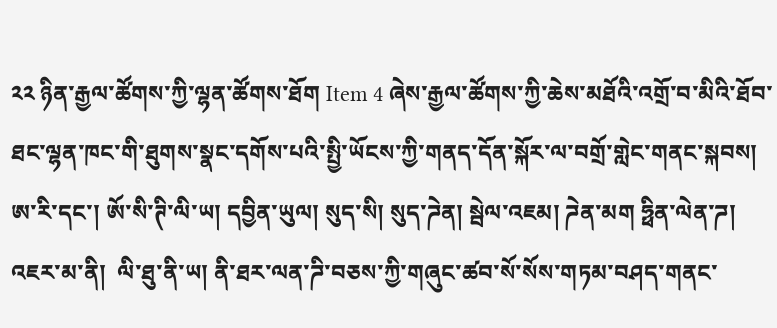༢༢ ཉིན་རྒྱལ་ཚོགས་ཀྱི་ལྷན་ཚོགས་ཐོག Item 4 ཞེས་རྒྱལ་ཚོགས་ཀྱི་ཆེས་མཐོའི་འགྲོ་བ་མིའི་ཐོབ་ཐང་ལྷན་ཁང་གི་ཐུགས་སྣང་དགོས་པའི་སྤྱི་ཡོངས་ཀྱི་གནད་དོན་སྐོར་ལ་བགྲོ་གླེང་གནང་སྐབས། ཨ་རི་དང་། ཨོ་སི་ཊི་ལི་ཡ། དབྱིན་ཡུལ། སུད་སི། སུད་ཌེན། སྦེལ་འཇམ། ཌེན་མག ཧྥིན་ལེན་ཌ། འཇར་མ་ནི།  ལི་ཐུ་ནི་ཡ། ནི་ཐར་ལན་ཌི་བཅས་ཀྱི་གཞུང་ཚབ་སོ་སོས་གཏམ་བཤད་གནང་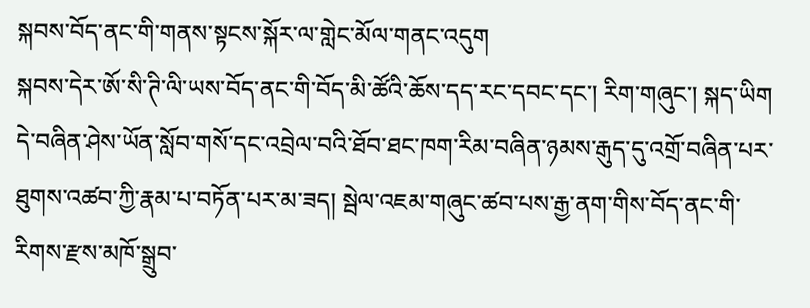སྐབས་བོད་ནང་གི་གནས་སྟངས་སྐོར་ལ་གླེང་མོལ་གནང་འདུག
སྐབས་དེར་ཨོ་སི་ཊི་ལི་ཡས་བོད་ནང་གི་བོད་མི་ཚོའི་ཆོས་དད་རང་དབང་དང་། རིག་གཞུང་། སྐད་ཡིག དེ་བཞིན་ཤེས་ཡོན་སློབ་གསོ་དང་འབྲེལ་བའི་ཐོབ་ཐང་ཁག་རིམ་བཞིན་ཉམས་རྒུད་དུ་འགྲོ་བཞིན་པར་ཐུགས་འཚབ་ཀྱི་རྣམ་པ་བཏོན་པར་མ་ཟད། སྦེལ་འཇམ་གཞུང་ཚབ་པས་རྒྱ་ནག་གིས་བོད་ནང་གི་རིགས་རྫས་མཁོ་སྒྲུབ་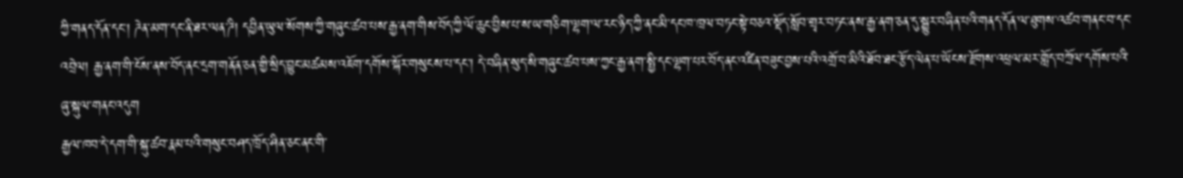ཀྱི་གནད་དོན་དང་། ཌེན་མག་དང་ནི་ཐར་ལན་ཌི། དབྱིན་ཡུལ་སོགས་ཀྱི་གཞུང་ཚབ་པས་རྒྱ་ནག་གིས་བོད་ཀྱི་ལོ་ཆུང་བྱིས་པ་ས་ཡ་གཅིག་ལྷག་ལ་རང་ཉིད་ཀྱི་ནང་མི་དང་ཁ་ཁྲལ་བཏང་སྟེ་བཅའ་སྡོད་སློབ་གྲྭར་བཏང་ནས་རྒྱ་ནག་ཅན་དུ་སྒྱུར་བཞིན་པའི་གནད་དོན་ལ་ཐུགས་འཚབ་གནང་བ་དང་འབྲེལ། རྒྱ་ནག་གི་ངོས་ནས་བོད་ནང་དྲག་གནོན་ཅན་གྱི་སྲིད་བྱུང་མཚམས་འཇོག་དགོས་སྐོར་གསུངས་པ་དང་། དེ་བཞིན་སུད་སི་གཞུང་ཚབ་པས་ཀྱང་རྒྱ་ནག་སྤྱི་དང་ལྷག་པར་བོད་ནང་འཛིན་བཟུང་བྱས་པའི་འགྲོ་བ་མིའི་ཐོབ་ཐང་རྩོད་ལེན་པ་ཡོངས་རྫོགས་འཕྲལ་མར་གློད་བཀྲོལ་དགོས་པའི་ཞུ་སྐུལ་གནང་འདུག
རྒྱལ་ཁབ་དེ་དག་གི་སྐུ་ཚབ་རྣམ་པའི་གསུང་བཤད་ཁྲོད་ཤིན་ཅང་ནང་གི་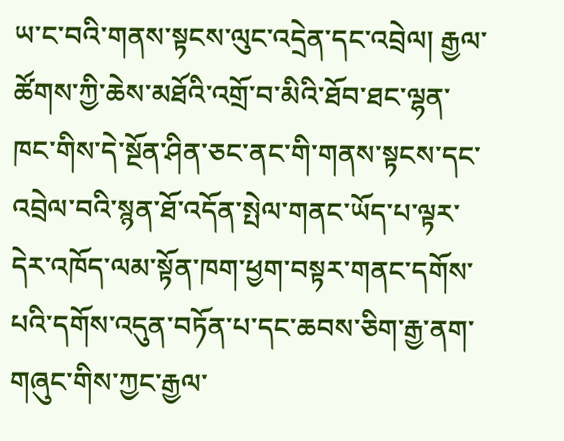ཡ་ང་བའི་གནས་སྟངས་ལུང་འདྲེན་དང་འབྲེལ། རྒྱལ་ཚོགས་ཀྱི་ཆེས་མཐོའི་འགྲོ་བ་མིའི་ཐོབ་ཐང་ལྷན་ཁང་གིས་དེ་སྔོན་ཤིན་ཅང་ནང་གི་གནས་སྟངས་དང་འབྲེལ་བའི་སྙན་ཐོ་འདོན་སྤེལ་གནང་ཡོད་པ་ལྟར་དེར་འཁོད་ལམ་སྟོན་ཁག་ཕྱག་བསྟར་གནང་དགོས་པའི་དགོས་འདུན་བཏོན་པ་དང་ཆབས་ཅིག་རྒྱ་ནག་གཞུང་གིས་ཀྱང་རྒྱལ་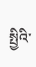སྤྱིའི་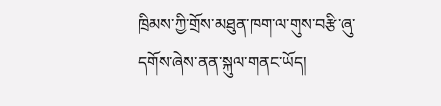ཁྲིམས་ཀྱི་གྲོས་མཐུན་ཁག་ལ་གུས་བརྩི་ཞུ་དགོས་ཞེས་ནན་སྐུལ་གནང་ཡོད།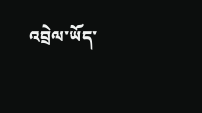འབྲེལ་ཡོད་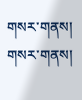གསར་གནས།
གསར་གནས།